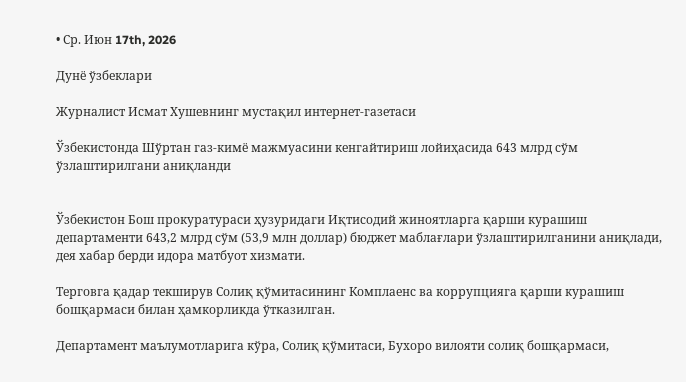• Ср. Июн 17th, 2026

Дунё ўзбеклари

Журналист Исмат Хушевнинг мустақил интернет-газетаси

Ўзбекистонда Шўртан газ-кимё мажмуасини кенгайтириш лойиҳасида 643 млрд сўм ўзлаштирилгани аниқланди


Ўзбекистон Бош прокуратураси ҳузуридаги Иқтисодий жиноятларга қарши курашиш департаменти 643,2 млрд сўм (53,9 млн доллар) бюджет маблағлари ўзлаштирилганини аниқлади, дея хабар берди идора матбуот хизмати.

Терговга қадар текширув Солиқ қўмитасининг Комплаенс ва коррупцияга қарши курашиш бошқармаси билан ҳамкорликда ўтказилган.

Департамент маълумотларига кўра, Солиқ қўмитаси, Бухоро вилояти солиқ бошқармаси,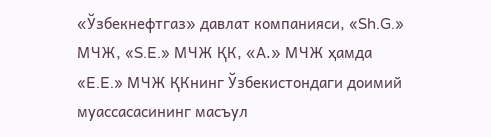«Ўзбекнефтгаз» давлат компанияси, «Sh.G.» МЧЖ, «S.E.» МЧЖ ҚК, «А.» МЧЖ ҳамда «E.E.» МЧЖ ҚКнинг Ўзбекистондаги доимий муассасасининг масъул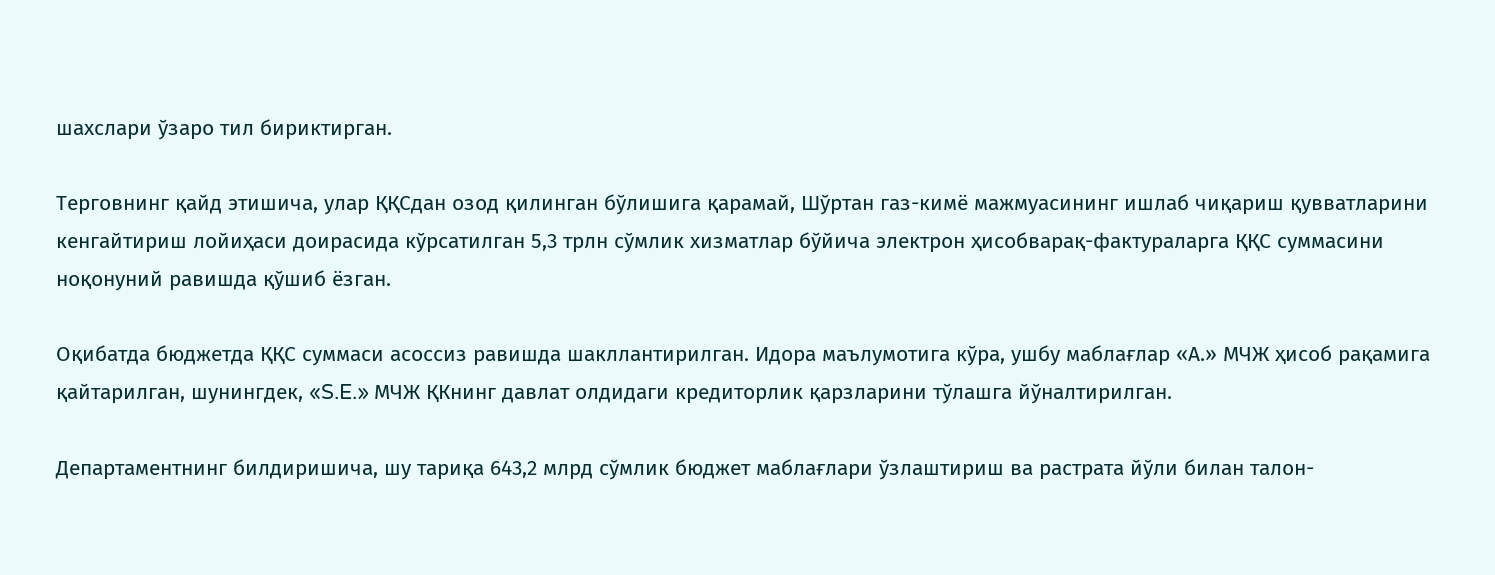шахслари ўзаро тил бириктирган.

Терговнинг қайд этишича, улар ҚҚСдан озод қилинган бўлишига қарамай, Шўртан газ-кимё мажмуасининг ишлаб чиқариш қувватларини кенгайтириш лойиҳаси доирасида кўрсатилган 5,3 трлн сўмлик хизматлар бўйича электрон ҳисобварақ-фактураларга ҚҚС суммасини ноқонуний равишда қўшиб ёзган.

Оқибатда бюджетда ҚҚС суммаси асоссиз равишда шакллантирилган. Идора маълумотига кўра, ушбу маблағлар «А.» МЧЖ ҳисоб рақамига қайтарилган, шунингдек, «S.E.» МЧЖ ҚКнинг давлат олдидаги кредиторлик қарзларини тўлашга йўналтирилган.

Департаментнинг билдиришича, шу тариқа 643,2 млрд сўмлик бюджет маблағлари ўзлаштириш ва растрата йўли билан талон-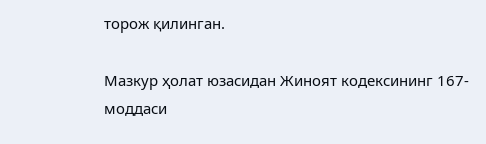торож қилинган.

Мазкур ҳолат юзасидан Жиноят кодексининг 167-моддаси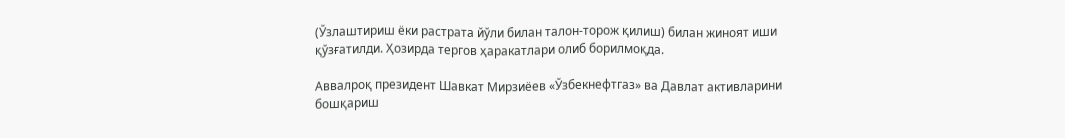(Ўзлаштириш ёки растрата йўли билан талон-торож қилиш) билан жиноят иши қўзғатилди. Ҳозирда тергов ҳаракатлари олиб борилмоқда.

Аввалроқ президент Шавкат Мирзиёев «Ўзбекнефтгаз» ва Давлат активларини бошқариш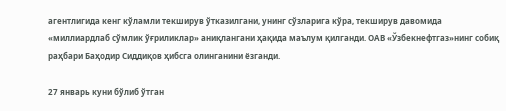агентлигида кенг кўламли текширув ўтказилгани, унинг сўзларига кўра, текширув давомида «миллиардлаб сўмлик ўғриликлар» аниқлангани ҳақида маълум қилганди. ОАВ «Ўзбекнефтгаз»нинг собиқ раҳбари Баҳодир Сиддиқов ҳибсга олинганини ёзганди.

27 январь куни бўлиб ўтган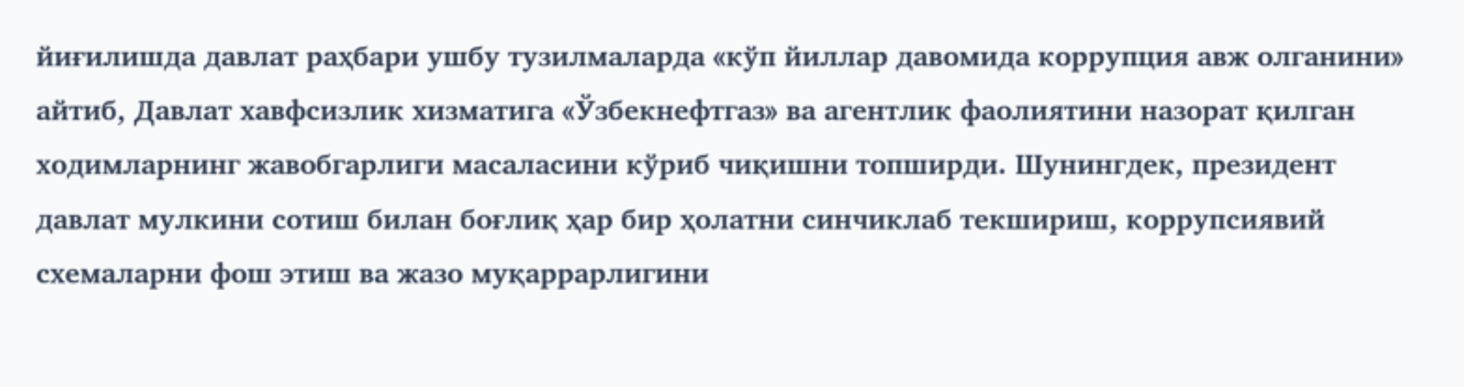йиғилишда давлат раҳбари ушбу тузилмаларда «кўп йиллар давомида коррупция авж олганини» айтиб, Давлат хавфсизлик хизматига «Ўзбекнефтгаз» ва агентлик фаолиятини назорат қилган ходимларнинг жавобгарлиги масаласини кўриб чиқишни топширди. Шунингдек, президент давлат мулкини сотиш билан боғлиқ ҳар бир ҳолатни синчиклаб текшириш, коррупсиявий схемаларни фош этиш ва жазо муқаррарлигини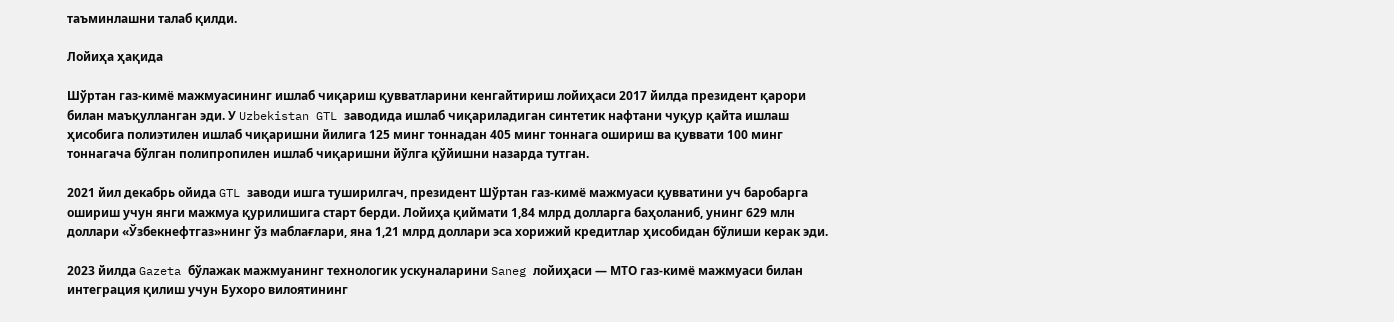таъминлашни талаб қилди.

Лойиҳа ҳақида

Шўртан газ-кимё мажмуасининг ишлаб чиқариш қувватларини кенгайтириш лойиҳаси 2017 йилда президент қарори билан маъқулланган эди. У Uzbekistan GTL заводида ишлаб чиқариладиган синтетик нафтани чуқур қайта ишлаш ҳисобига полиэтилен ишлаб чиқаришни йилига 125 минг тоннадан 405 минг тоннага ошириш ва қуввати 100 минг тоннагача бўлган полипропилен ишлаб чиқаришни йўлга қўйишни назарда тутган.

2021 йил декабрь ойида GTL заводи ишга туширилгач, президент Шўртан газ-кимё мажмуаси қувватини уч баробарга ошириш учун янги мажмуа қурилишига старт берди. Лойиҳа қиймати 1,84 млрд долларга баҳоланиб, унинг 629 млн доллари «Ўзбекнефтгаз»нинг ўз маблағлари, яна 1,21 млрд доллари эса хорижий кредитлар ҳисобидан бўлиши керак эди.

2023 йилда Gazeta бўлажак мажмуанинг технологик ускуналарини Saneg лойиҳаси — МТО газ-кимё мажмуаси билан интеграция қилиш учун Бухоро вилоятининг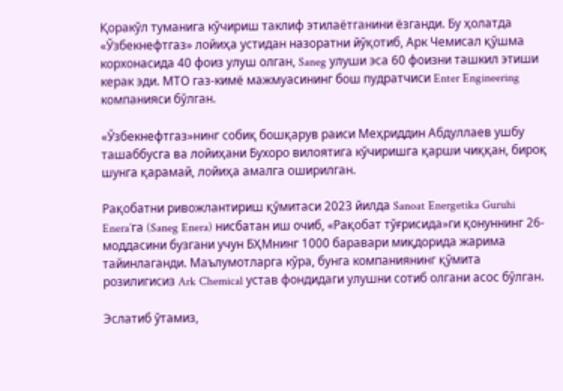Қоракўл туманига кўчириш таклиф этилаётганини ёзганди. Бу ҳолатда «Ўзбекнефтгаз» лойиҳа устидан назоратни йўқотиб, Арк Чемиcал қўшма корхонасида 40 фоиз улуш олган, Saneg улуши эса 60 фоизни ташкил этиши керак эди. МТО газ-кимё мажмуасининг бош пудратчиси Enter Engineering компанияси бўлган.

«Ўзбекнефтгаз»нинг собиқ бошқарув раиси Меҳриддин Абдуллаев ушбу ташаббусга ва лойиҳани Бухоро вилоятига кўчиришга қарши чиққан, бироқ шунга қарамай, лойиҳа амалга оширилган.

Рақобатни ривожлантириш қўмитаси 2023 йилда Sanoat Energetika Guruhi Enera’га (Saneg Enera) нисбатан иш очиб, «Рақобат тўғрисида»ги қонуннинг 26-моддасини бузгани учун БҲМнинг 1000 баравари миқдорида жарима тайинлаганди. Маълумотларга кўра, бунга компаниянинг қўмита розилигисиз Ark Chemical устав фондидаги улушни сотиб олгани асос бўлган.

Эслатиб ўтамиз,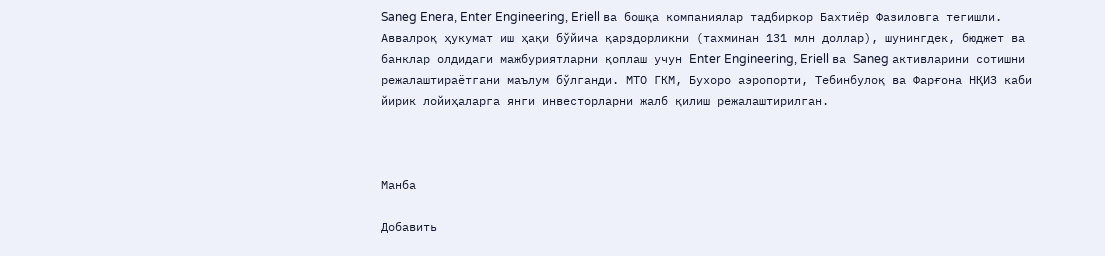Saneg Enera, Enter Engineering, Eriell ва бошқа компаниялар тадбиркор Бахтиёр Фазиловга тегишли. Аввалроқ ҳукумат иш ҳақи бўйича қарздорликни (тахминан 131 млн доллар), шунингдек, бюджет ва банклар олдидаги мажбуриятларни қоплаш учун Enter Engineering, Eriell ва Saneg активларини сотишни режалаштираётгани маълум бўлганди. МТО ГКМ, Бухоро аэропорти, Тебинбулоқ ва Фарғона НҚИЗ каби йирик лойиҳаларга янги инвесторларни жалб қилиш режалаштирилган.



Манба

Добавить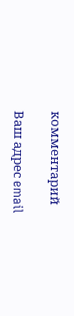комментарий

Ваш адрес email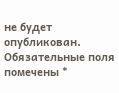не будет опубликован. Обязательные поля помечены *